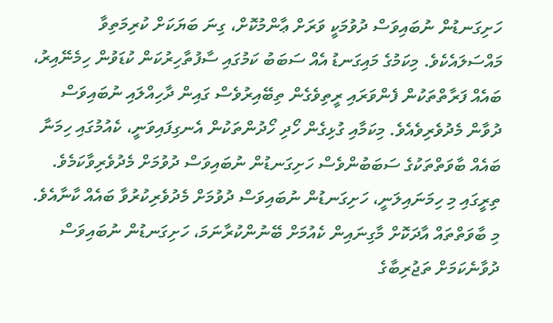ހަށިގަނޑުން ނުބައިވަސް ދުވުމަކީ ވަރަށް ޢާންމުކޮށް، ގިނަ ބަޔަކަށް ކުރިމަތިވާ މައްސަލައެކެވެ. މިކަމުގެ މައިގަނޑު އެއް ސަބަބު ކަމުގައި ސާފުތާހިރުކަން ކުޑަވުން ހިމެނޭއިރު، ބައެއް ފަރާތްތަކުން ފެންވަރައި ރީތިވެގެން ތިބޭއިރުވެސް ގައިން ދާހިއްލައި ނުބައިވަސް ދުވާން މެދުވެރިވެއެވެ. މިކަމާއި ގުޅިގެން ހޯދި ހޯދުންތަކުން އެނގިފައިވަނީ، ކެއުމުގައި ހިމަނާ ބައެއް ބާވަތްތަކުގެ ސަބަބުންވެސް ހަށިގަނޑުން ނުބައިވަސް ދުވުމަށް މެދުވެރިވާކަމެވެ.
ތިރީގައި މި ހިމަނައިލަނީ، ހަށިގަނޑުން ނުބައިވަސް ދުވުމަށް މެދުވެރިކުރުވާ ބައެއް ކާނާއެވެ. މި ބާވަތްތައް އާދަކޮށް މާގިނައިން ކެއުމަށް ބޭނުންކުރާނަމަ، ހަށިގަނޑުން ނުބައިވަސް ދުވާނެކަމަށް ތަޖުރިބާގެ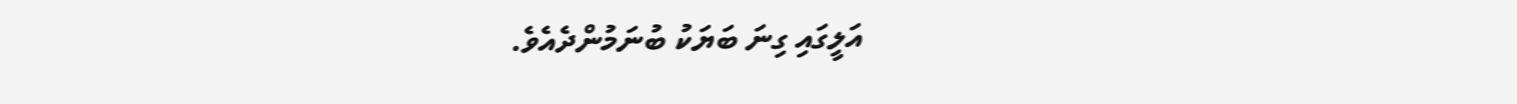އަލީގައި ގިނަ ބަޔަކު ބުނަމުންދެއެވެ.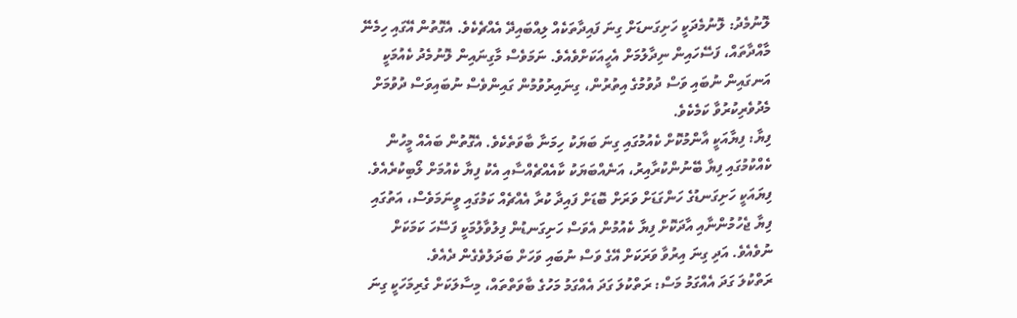ލޮނުމެދު: ލޮނުމެދަކީ ހަށިގަނޑަށް ގިނަ ފައިދާތަކެއް ލިއްބައިދޭ އެއްޗެކެވެ. އެގޮތުން އޭގައި ހިމެނޭ މާއްދާތައް، ފަސޭހައިން ނިދާލުމަށް އެހީއަކަށްވެއެވެ. ނަމަވެސް މާގިނައިން ލޮނުމެދު ކެއުމަކީ އަނގައިން ނުބައި ވަސް ދުވުމުގެ އިތުރުން، ގިނައިރުވުމުން ގައިންވެސް ނުބައިވަސް ދުވުމަށް މެދުވެރިކުރުވާ ކަމެކެވެ.
ފިޔާ: ފިޔާއަކީ އާންމުކޮށް ކެއުމުގައި ގިނަ ބަޔަކު ހިމަނާ ބާވަތެކެވެ. އެގޮތުން ބައެއް މީހުން ކެއްކުމުގައި ފިޔާ ބޭނުންކުރާއިރު، އަނެއްބަޔަކު ކާއެއްޗެއްސާއި އެކު ފިޔާ ކެއުމަށް ލޯބިކުރެއެވެ. ފިޔައަކީ ހަށިގަނޑުގެ ހަންގަޑަށް ވަރަށް ބޮޑަށް ފައިދާ ކުރާ އެއްޗެއް ކަމުގައި ވީނަމަވެސް، އަތުގައި ފިޔާ ޖެހުމުންނާއި އާދަކޮށް ފިޔާ ކެއުމުން އެވަސް ހަށިގަނޑުން ފިލުވާލުމަކީ ފަސޭހަ ކަމަކަށް ނުވެއެވެ. އަދި ގިނަ އިރުވާ ވަރަކަށް އޭގެ ވަސް ނުބައި ވަހަށް ބަދަލުވެގެން ދެއެވެ.
ރަތްކުލަ ގަދަ އެއްގަމު މަސް: ރަތްކުލަ ގަދަ އެއްގަމު މަހުގެ ބާވަތްތައް، މިސާލަކަށް ގެރިމަހަކީ ގިނަ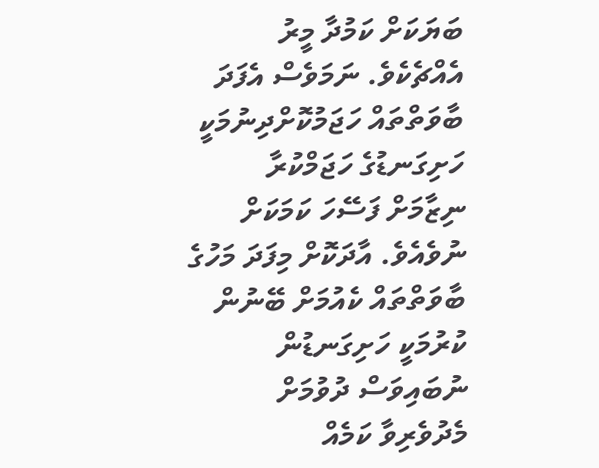ބަޔަކަށް ކަމުދާ މީރު އެއްޗެކެވެ. ނަމަވެސް އެފަދަ ބާވަތްތައް ހަޖަމުކޮށްދިނުމަކީ ހަށިގަނޑުގެ ހަޖަމްކުރާ ނިޒާމަށް ފަސޭހަ ކަމަކަށް ނުވެއެވެ. އާދަކޮށް މިފަދަ މަހުގެ ބާވަތްތައް ކެއުމަށް ބޭނުން ކުރުމަކީ ހަށިގަނޑުން ނުބައިވަސް ދުވުމަށް މެދުވެރިވާ ކަމެއް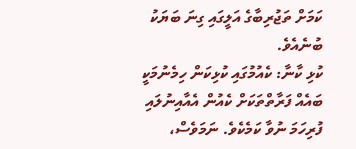ކަމަށް ތަޖުރިބާގެ އަލީގައި ގިނަ ބަޔަކު ބުނެއެވެ.
ކުޅި ކާނާ: ކެއުމުގައި ކުޅިކަން ހިމެނުމަކީ ބައެއް ފަރާތްތަކަށް ކެއުން އެއާއިނުލައި ފުރިހަމަ ނުވާ ކަމެކެވެ. ނަމަވެސް،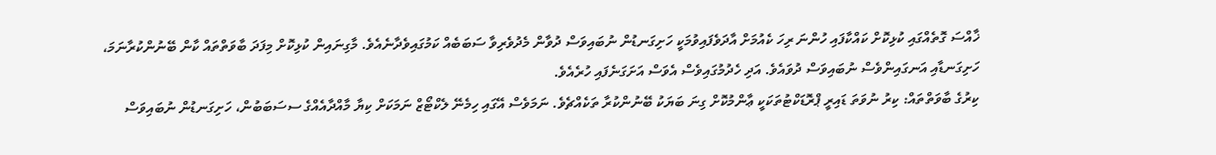ޚާއްސަ ގޮތެއްގައި ކުޅިކޮށް ކައްކާފައި ހުންނަ ރިހަ ކެއުމަށް އާދަވެފައިވުމަކީ ހަށިގަނޑުން ނުބައިވަސް ދުވާން މެދުވެރިވާ ސަބަބެއް ކަމުގައިވެދާނެއެވެ. މާގިނައިން ކުޅިކޮށް މިފަދަ ބާވަތްތައް ކާން ބޭނުންކުރާނަމަ، ހަށިގަނޑާއި އަނގައިންވެސް ނުބައިވަސް ދުވައެވެ. އަދި ހެދުމުގައިވެސް އެވަސް އަށަގަނެފައި ހުރެއެވެ.
ކިރުގެ ބާވަތްތައް: ކިރު ނުވަތަ ޑައިރީ ޕްރޮޑަކްޓުތަކަކީ ޢާންމުކޮށް ގިނަ ބަޔަކު ބޭނުންކުރާ ތަކެއްޗެވެ. ނަމަވެސް އޭގައި ހިމެނޭ ލެކްޓޯޒް ނަމަކަށް ކިޔާ މާއްދާއެއްގެ ސސަބަބުން، ހަށިގަނޑުން ނުބައިވަސް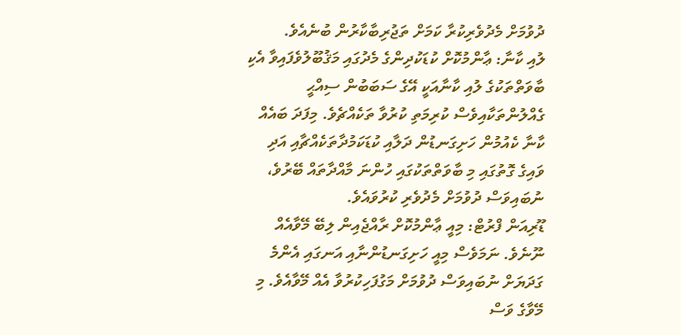ދުވުމަށް މެދުވެރިކުރާ ކަމަށް ތަޖުރިބާކާރުން ބުނެއެވެ.
ލުއި ކާނާ: ޢާންމުކޮށް ކުޑަކުދިންގެ މެދުގައި މަޤުބޫލުވެފައިވާ އެކި ބާވަތްތަކުގެ ލުއި ކާނާއަކީ އޭގެ ސަބަބުން ސިއްޙީ ގެއްލުންތަކާއިވެސް ކުރިމަތި ކުރުވާ ތަކެއްޗެވެ. މިފަދަ ބައެއް ކާނާ ކެއުމުން ހަށިގަނޑުން ދަލާއި ކުޑަކަމުދާތަކެއްޗާއި އަދި ވައިގެ ގޮތުގައި މި ބާވަތްތަކުގައި ހުންނަ މާއްދާތައް ބޭރުވެ، ނުބައިވަސް ދުވުމަށް މެދުވެރި ކުރުވައެވެ.
ޑޫރިއަން ފްރުޓް: މިއީ ޢާންމުކޮށް ރާއްޖެއިން ލިބޭ މޭވާއެއް ނޫނެވެ. ނަމަވެސް މިއީ ހަށިގަނޑުންނާއި އަނގައި އެންމެ ގަދަޔަށް ނުބައިވަސް ދުވުމަށް މަގުފަހިކުރުވާ އެއް މޭވާއެވެ. މި މޭވާގެ ވަސް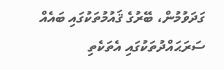ގަދަވުމުން، ބޭރުގެ ޤައުމުތަކުގައި ބައެއް ސަރަޙައްދުތަކުގައި އެތަކެތި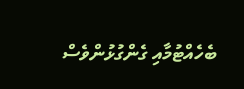ބެހެއްޓުމާއި ގެންގުޅުންވެސް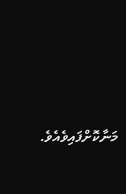މަނާކޮށްފައިވެއެވެ.